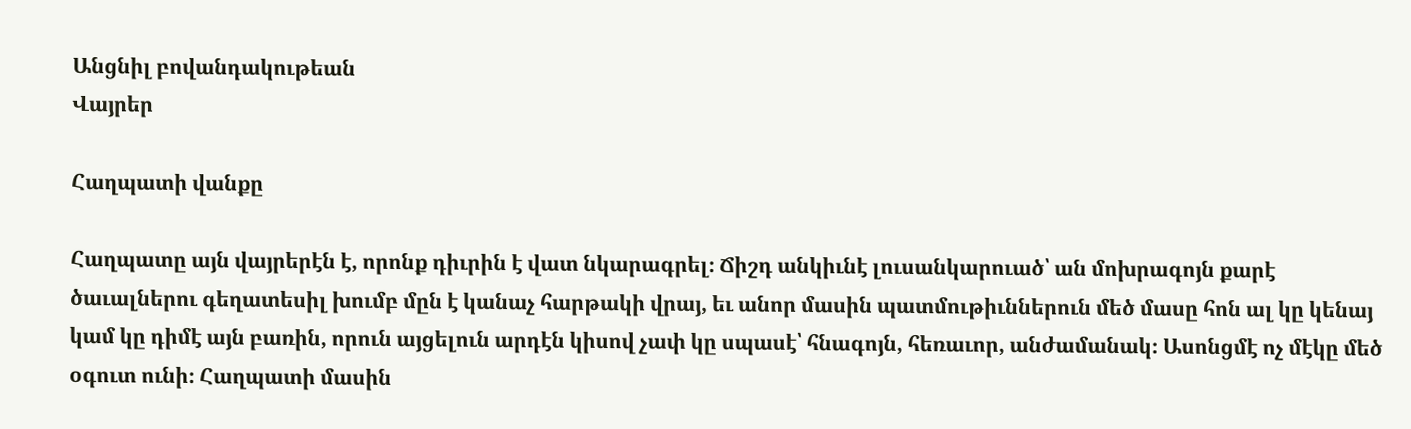Անցնիլ բովանդակութեան
Վայրեր

Հաղպատի վանքը

Հաղպատը այն վայրերէն է, որոնք դիւրին է վատ նկարագրել։ Ճիշդ անկիւնէ լուսանկարուած՝ ան մոխրագոյն քարէ ծաւալներու գեղատեսիլ խումբ մըն է կանաչ հարթակի վրայ, եւ անոր մասին պատմութիւններուն մեծ մասը հոն ալ կը կենայ կամ կը դիմէ այն բառին, որուն այցելուն արդէն կիսով չափ կը սպասէ՝ հնագոյն, հեռաւոր, անժամանակ։ Ասոնցմէ ոչ մէկը մեծ օգուտ ունի։ Հաղպատի մասին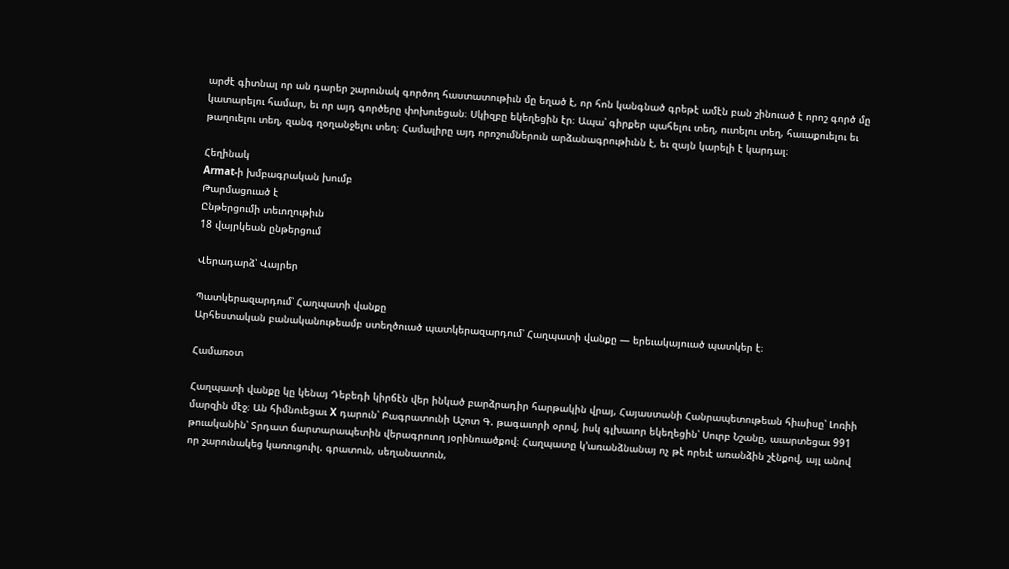արժէ գիտնալ որ ան դարեր շարունակ գործող հաստատութիւն մը եղած է, որ հոն կանգնած գրեթէ ամէն բան շինուած է որոշ գործ մը կատարելու համար, եւ որ այդ գործերը փոխուեցան։ Սկիզբը եկեղեցին էր։ Ապա՝ գիրքեր պահելու տեղ, ուտելու տեղ, հաւաքուելու եւ թաղուելու տեղ, զանգ ղօղանջելու տեղ։ Համալիրը այդ որոշումներուն արձանագրութիւնն է, եւ զայն կարելի է կարդալ։

Հեղինակ
Armat-ի խմբագրական խումբ
Թարմացուած է
Ընթերցումի տեւողութիւն
18 վայրկեան ընթերցում

Վերադարձ՝ Վայրեր

Պատկերազարդում՝ Հաղպատի վանքը
Արհեստական բանականութեամբ ստեղծուած պատկերազարդում՝ Հաղպատի վանքը — երեւակայուած պատկեր է։

Համառօտ

Հաղպատի վանքը կը կենայ Դեբեդի կիրճէն վեր ինկած բարձրադիր հարթակին վրայ, Հայաստանի Հանրապետութեան հիւսիսը՝ Լոռիի մարզին մէջ։ Ան հիմնուեցաւ X դարուն՝ Բագրատունի Աշոտ Գ. թագաւորի օրով, իսկ գլխաւոր եկեղեցին՝ Սուրբ Նշանը, աւարտեցաւ 991 թուականին՝ Տրդատ ճարտարապետին վերագրուող յօրինուածքով։ Հաղպատը կ՚առանձնանայ ոչ թէ որեւէ առանձին շէնքով, այլ անով որ շարունակեց կառուցուիլ. գրատուն, սեղանատուն,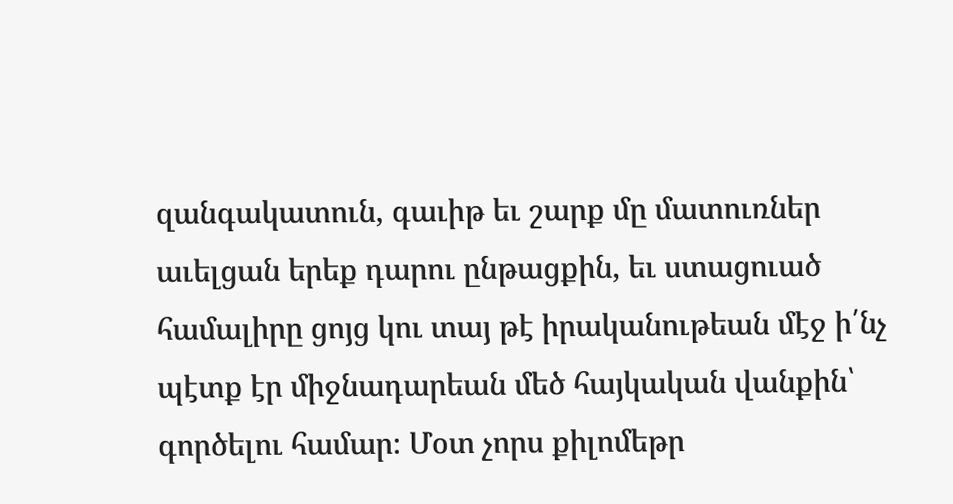զանգակատուն, գաւիթ եւ շարք մը մատուռներ աւելցան երեք դարու ընթացքին, եւ ստացուած համալիրը ցոյց կու տայ թէ իրականութեան մէջ ի՛նչ պէտք էր միջնադարեան մեծ հայկական վանքին՝ գործելու համար։ Մօտ չորս քիլոմեթր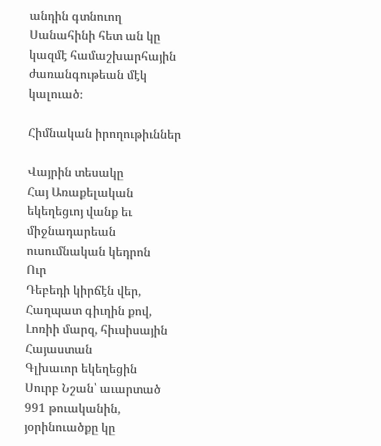անդին գտնուող Սանահինի հետ ան կը կազմէ համաշխարհային ժառանգութեան մէկ կալուած։

Հիմնական իրողութիւններ

Վայրին տեսակը
Հայ Առաքելական եկեղեցւոյ վանք եւ միջնադարեան ուսումնական կեդրոն
Ուր
Դեբեդի կիրճէն վեր, Հաղպատ գիւղին քով, Լոռիի մարզ, հիւսիսային Հայաստան
Գլխաւոր եկեղեցին
Սուրբ Նշան՝ աւարտած 991 թուականին, յօրինուածքը կը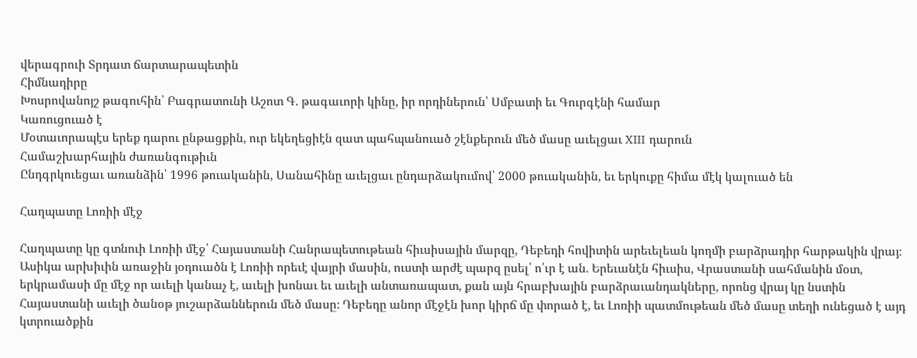վերագրուի Տրդատ ճարտարապետին
Հիմնադիրը
Խոսրովանոյշ թագուհին՝ Բագրատունի Աշոտ Գ. թագաւորի կինը, իր որդիներուն՝ Սմբատի եւ Գուրգէնի համար
Կառուցուած է
Մօտաւորապէս երեք դարու ընթացքին, ուր եկեղեցիէն զատ պահպանուած շէնքերուն մեծ մասը աւելցաւ XIII դարուն
Համաշխարհային ժառանգութիւն
Ընդգրկուեցաւ առանձին՝ 1996 թուականին, Սանահինը աւելցաւ ընդարձակումով՝ 2000 թուականին, եւ երկուքը հիմա մէկ կալուած են

Հաղպատը Լոռիի մէջ

Հաղպատը կը գտնուի Լոռիի մէջ՝ Հայաստանի Հանրապետութեան հիւսիսային մարզը, Դեբեդի հովիտին արեւելեան կողմի բարձրադիր հարթակին վրայ։ Ասիկա արխիւին առաջին յօդուածն է Լոռիի որեւէ վայրի մասին, ուստի արժէ պարզ ըսել՝ ո՛ւր է ան. Երեւանէն հիւսիս, Վրաստանի սահմանին մօտ, երկրամասի մը մէջ որ աւելի կանաչ է, աւելի խոնաւ եւ աւելի անտառապատ, քան այն հրաբխային բարձրաւանդակները, որոնց վրայ կը նստին Հայաստանի աւելի ծանօթ յուշարձաններուն մեծ մասը։ Դեբեդը անոր մէջէն խոր կիրճ մը փորած է, եւ Լոռիի պատմութեան մեծ մասը տեղի ունեցած է այդ կտրուածքին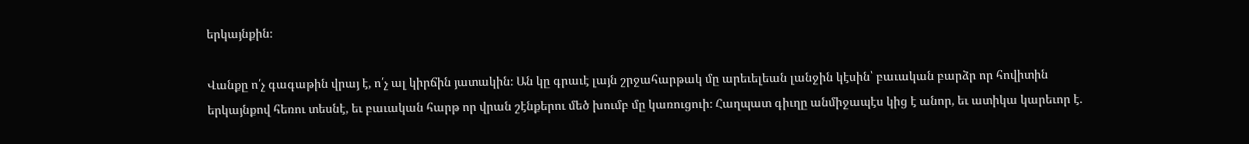երկայնքին։

Վանքը ո՛չ գագաթին վրայ է, ո՛չ ալ կիրճին յատակին։ Ան կը գրաւէ լայն շրջահարթակ մը արեւելեան լանջին կէսին՝ բաւական բարձր որ հովիտին երկայնքով հեռու տեսնէ, եւ բաւական հարթ որ վրան շէնքերու մեծ խումբ մը կառուցուի։ Հաղպատ գիւղը անմիջապէս կից է անոր, եւ ատիկա կարեւոր է.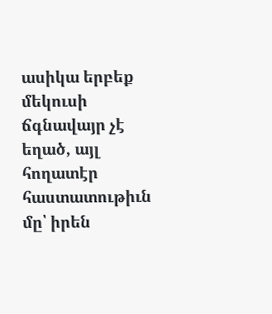ասիկա երբեք մեկուսի ճգնավայր չէ եղած, այլ հողատէր հաստատութիւն մը՝ իրեն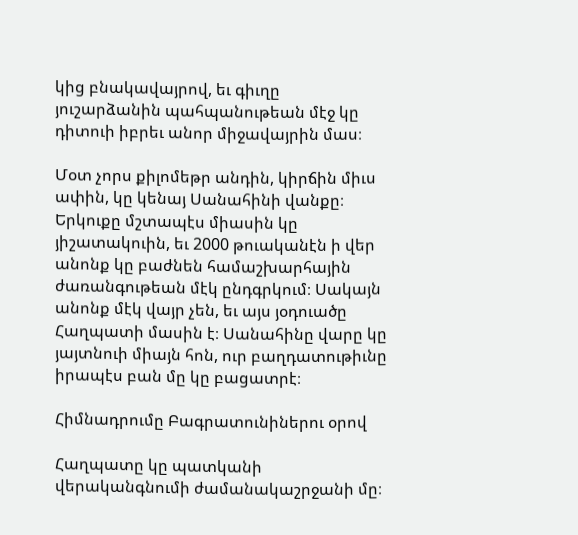կից բնակավայրով, եւ գիւղը յուշարձանին պահպանութեան մէջ կը դիտուի իբրեւ անոր միջավայրին մաս։

Մօտ չորս քիլոմեթր անդին, կիրճին միւս ափին, կը կենայ Սանահինի վանքը։ Երկուքը մշտապէս միասին կը յիշատակուին, եւ 2000 թուականէն ի վեր անոնք կը բաժնեն համաշխարհային ժառանգութեան մէկ ընդգրկում։ Սակայն անոնք մէկ վայր չեն, եւ այս յօդուածը Հաղպատի մասին է։ Սանահինը վարը կը յայտնուի միայն հոն, ուր բաղդատութիւնը իրապէս բան մը կը բացատրէ։

Հիմնադրումը Բագրատունիներու օրով

Հաղպատը կը պատկանի վերականգնումի ժամանակաշրջանի մը։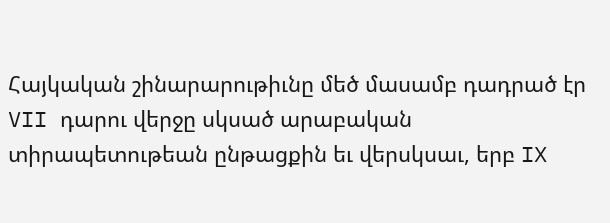Հայկական շինարարութիւնը մեծ մասամբ դադրած էր VII դարու վերջը սկսած արաբական տիրապետութեան ընթացքին եւ վերսկսաւ, երբ IX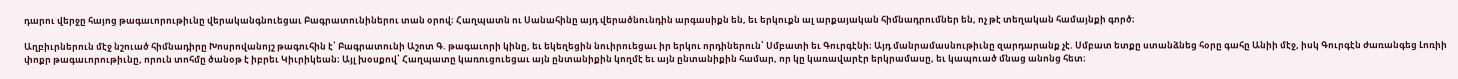դարու վերջը հայոց թագաւորութիւնը վերականգնուեցաւ Բագրատունիներու տան օրով։ Հաղպատն ու Սանահինը այդ վերածնունդին արգասիքն են, եւ երկուքն ալ արքայական հիմնադրումներ են, ոչ թէ տեղական համայնքի գործ։

Աղբիւրներուն մէջ նշուած հիմնադիրը Խոսրովանոյշ թագուհին է՝ Բագրատունի Աշոտ Գ. թագաւորի կինը, եւ եկեղեցին նուիրուեցաւ իր երկու որդիներուն՝ Սմբատի եւ Գուրգէնի։ Այդ մանրամասնութիւնը զարդարանք չէ. Սմբատ ետքը ստանձնեց հօրը գահը Անիի մէջ, իսկ Գուրգէն ժառանգեց Լոռիի փոքր թագաւորութիւնը, որուն տոհմը ծանօթ է իբրեւ Կիւրիկեան։ Այլ խօսքով՝ Հաղպատը կառուցուեցաւ այն ընտանիքին կողմէ եւ այն ընտանիքին համար, որ կը կառավարէր երկրամասը, եւ կապուած մնաց անոնց հետ։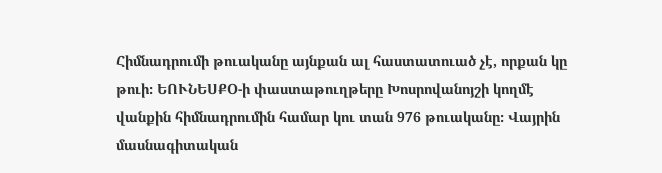Հիմնադրումի թուականը այնքան ալ հաստատուած չէ, որքան կը թուի։ ԵՈՒՆԵՍՔՕ-ի փաստաթուղթերը Խոսրովանոյշի կողմէ վանքին հիմնադրումին համար կու տան 976 թուականը։ Վայրին մասնագիտական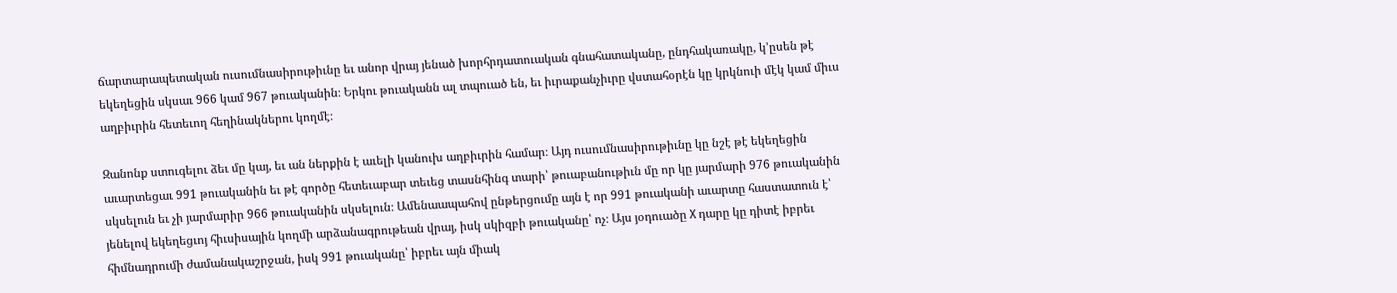ճարտարապետական ուսումնասիրութիւնը եւ անոր վրայ յենած խորհրդատուական գնահատականը, ընդհակառակը, կ՚ըսեն թէ եկեղեցին սկսաւ 966 կամ 967 թուականին։ Երկու թուականն ալ տպուած են, եւ իւրաքանչիւրը վստահօրէն կը կրկնուի մէկ կամ միւս աղբիւրին հետեւող հեղինակներու կողմէ։

Զանոնք ստուգելու ձեւ մը կայ, եւ ան ներքին է աւելի կանուխ աղբիւրին համար։ Այդ ուսումնասիրութիւնը կը նշէ թէ եկեղեցին աւարտեցաւ 991 թուականին եւ թէ գործը հետեւաբար տեւեց տասնհինգ տարի՝ թուաբանութիւն մը որ կը յարմարի 976 թուականին սկսելուն եւ չի յարմարիր 966 թուականին սկսելուն։ Ամենաապահով ընթերցումը այն է որ 991 թուականի աւարտը հաստատուն է՝ յենելով եկեղեցւոյ հիւսիսային կողմի արձանագրութեան վրայ, իսկ սկիզբի թուականը՝ ոչ։ Այս յօդուածը X դարը կը դիտէ իբրեւ հիմնադրումի ժամանակաշրջան, իսկ 991 թուականը՝ իբրեւ այն միակ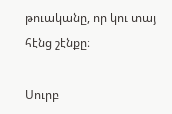թուականը, որ կու տայ հէնց շէնքը։

Սուրբ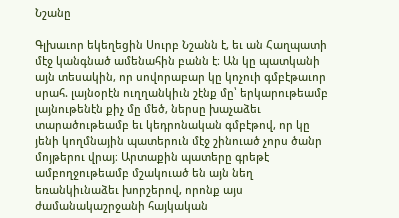Նշանը

Գլխաւոր եկեղեցին Սուրբ Նշանն է, եւ ան Հաղպատի մէջ կանգնած ամենահին բանն է։ Ան կը պատկանի այն տեսակին, որ սովորաբար կը կոչուի գմբէթաւոր սրահ. լայնօրէն ուղղանկիւն շէնք մը՝ երկարութեամբ լայնութենէն քիչ մը մեծ, ներսը խաչաձեւ տարածութեամբ եւ կեդրոնական գմբէթով, որ կը յենի կողմնային պատերուն մէջ շինուած չորս ծանր մոյթերու վրայ։ Արտաքին պատերը գրեթէ ամբողջութեամբ մշակուած են այն նեղ եռանկիւնաձեւ խորշերով, որոնք այս ժամանակաշրջանի հայկական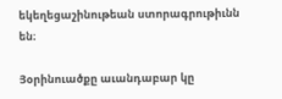եկեղեցաշինութեան ստորագրութիւնն են։

Յօրինուածքը աւանդաբար կը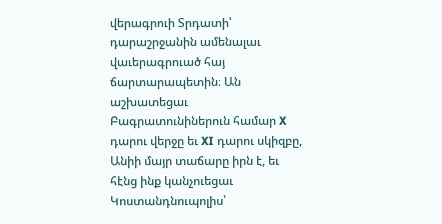վերագրուի Տրդատի՝ դարաշրջանին ամենալաւ վաւերագրուած հայ ճարտարապետին։ Ան աշխատեցաւ Բագրատունիներուն համար X դարու վերջը եւ XI դարու սկիզբը, Անիի մայր տաճարը իրն է, եւ հէնց ինք կանչուեցաւ Կոստանդնուպոլիս՝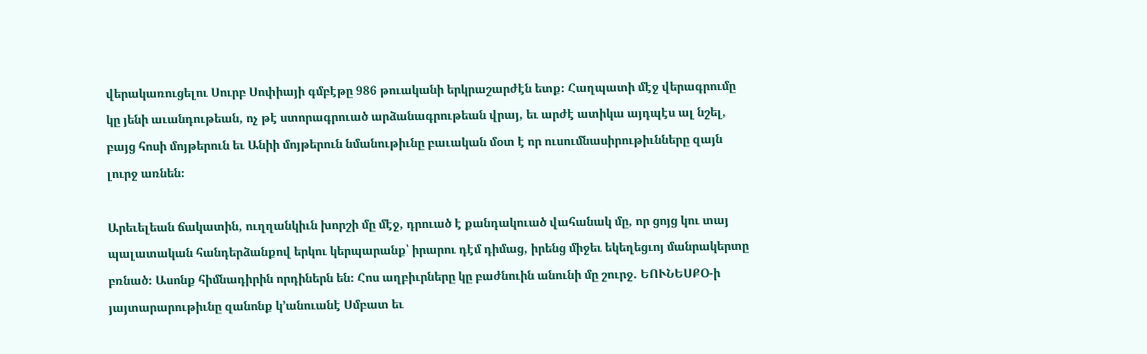վերակառուցելու Սուրբ Սոփիայի գմբէթը 986 թուականի երկրաշարժէն ետք։ Հաղպատի մէջ վերագրումը կը յենի աւանդութեան, ոչ թէ ստորագրուած արձանագրութեան վրայ, եւ արժէ ատիկա այդպէս ալ նշել, բայց հոսի մոյթերուն եւ Անիի մոյթերուն նմանութիւնը բաւական մօտ է որ ուսումնասիրութիւնները զայն լուրջ առնեն։

Արեւելեան ճակատին, ուղղանկիւն խորշի մը մէջ, դրուած է քանդակուած վահանակ մը, որ ցոյց կու տայ պալատական հանդերձանքով երկու կերպարանք՝ իրարու դէմ դիմաց, իրենց միջեւ եկեղեցւոյ մանրակերտը բռնած։ Ասոնք հիմնադիրին որդիներն են։ Հոս աղբիւրները կը բաժնուին անունի մը շուրջ. ԵՈՒՆԵՍՔՕ-ի յայտարարութիւնը զանոնք կ՚անուանէ Սմբատ եւ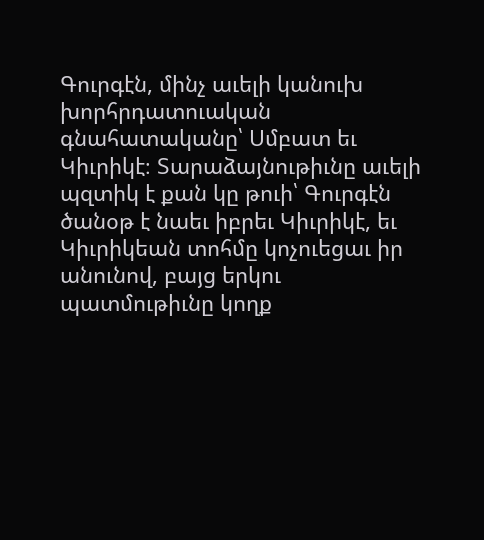Գուրգէն, մինչ աւելի կանուխ խորհրդատուական գնահատականը՝ Սմբատ եւ Կիւրիկէ։ Տարաձայնութիւնը աւելի պզտիկ է քան կը թուի՝ Գուրգէն ծանօթ է նաեւ իբրեւ Կիւրիկէ, եւ Կիւրիկեան տոհմը կոչուեցաւ իր անունով, բայց երկու պատմութիւնը կողք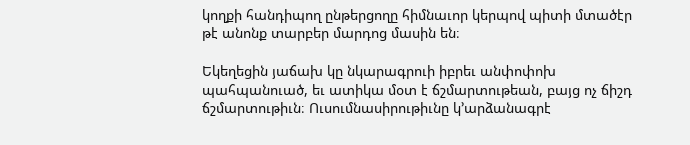կողքի հանդիպող ընթերցողը հիմնաւոր կերպով պիտի մտածէր թէ անոնք տարբեր մարդոց մասին են։

Եկեղեցին յաճախ կը նկարագրուի իբրեւ անփոփոխ պահպանուած, եւ ատիկա մօտ է ճշմարտութեան, բայց ոչ ճիշդ ճշմարտութիւն։ Ուսումնասիրութիւնը կ՚արձանագրէ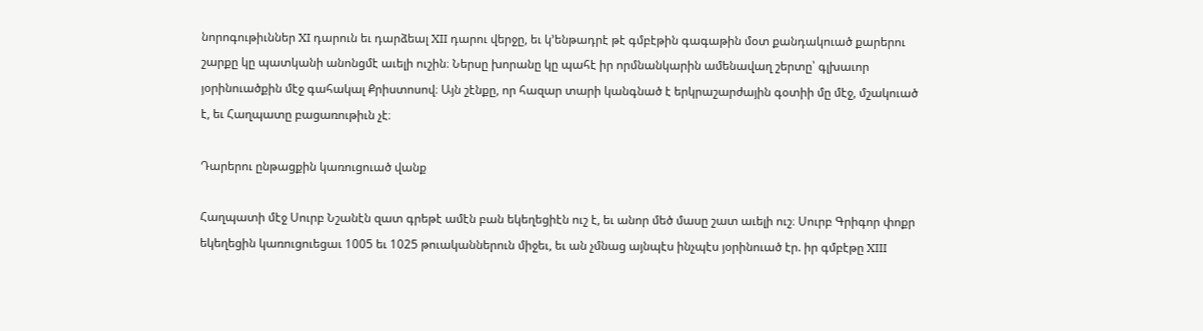նորոգութիւններ XI դարուն եւ դարձեալ XII դարու վերջը, եւ կ՚ենթադրէ թէ գմբէթին գագաթին մօտ քանդակուած քարերու շարքը կը պատկանի անոնցմէ աւելի ուշին։ Ներսը խորանը կը պահէ իր որմնանկարին ամենավաղ շերտը՝ գլխաւոր յօրինուածքին մէջ գահակալ Քրիստոսով։ Այն շէնքը, որ հազար տարի կանգնած է երկրաշարժային գօտիի մը մէջ, մշակուած է, եւ Հաղպատը բացառութիւն չէ։

Դարերու ընթացքին կառուցուած վանք

Հաղպատի մէջ Սուրբ Նշանէն զատ գրեթէ ամէն բան եկեղեցիէն ուշ է, եւ անոր մեծ մասը շատ աւելի ուշ։ Սուրբ Գրիգոր փոքր եկեղեցին կառուցուեցաւ 1005 եւ 1025 թուականներուն միջեւ, եւ ան չմնաց այնպէս ինչպէս յօրինուած էր. իր գմբէթը XIII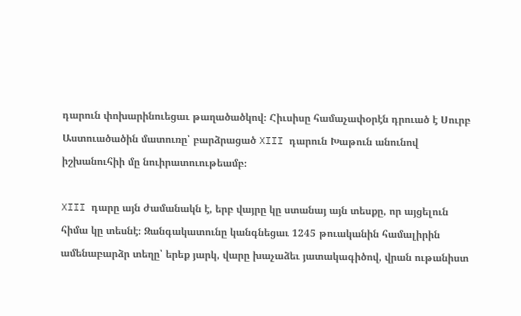դարուն փոխարինուեցաւ թաղածածկով։ Հիւսիսը համաչափօրէն դրուած է Սուրբ Աստուածածին մատուռը՝ բարձրացած XIII դարուն Խաթուն անունով իշխանուհիի մը նուիրատուութեամբ։

XIII դարը այն ժամանակն է, երբ վայրը կը ստանայ այն տեսքը, որ այցելուն հիմա կը տեսնէ։ Զանգակատունը կանգնեցաւ 1245 թուականին համալիրին ամենաբարձր տեղը՝ երեք յարկ, վարը խաչաձեւ յատակագիծով, վրան ութանիստ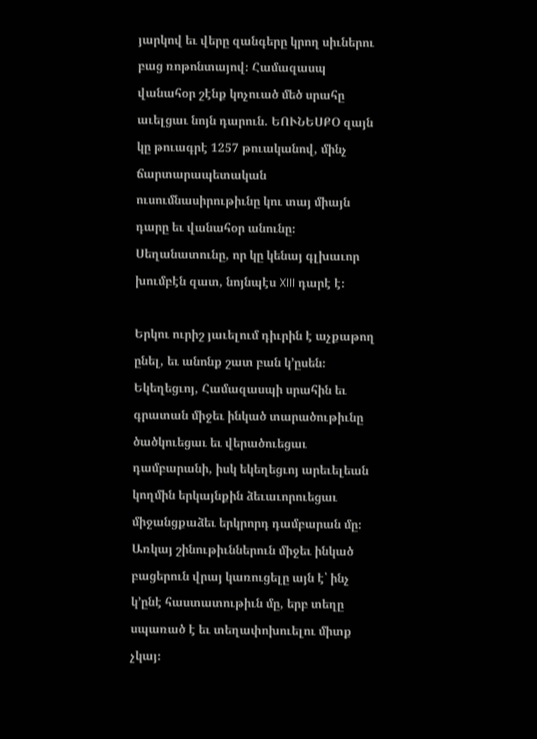յարկով եւ վերը զանգերը կրող սիւներու բաց ռոթոնտայով։ Համազասպ վանահօր շէնք կոչուած մեծ սրահը աւելցաւ նոյն դարուն. ԵՈՒՆԵՍՔՕ զայն կը թուագրէ 1257 թուականով, մինչ ճարտարապետական ուսումնասիրութիւնը կու տայ միայն դարը եւ վանահօր անունը։ Սեղանատունը, որ կը կենայ գլխաւոր խումբէն զատ, նոյնպէս XIII դարէ է։

Երկու ուրիշ յաւելում դիւրին է աչքաթող ընել, եւ անոնք շատ բան կ՚ըսեն։ Եկեղեցւոյ, Համազասպի սրահին եւ գրատան միջեւ ինկած տարածութիւնը ծածկուեցաւ եւ վերածուեցաւ դամբարանի, իսկ եկեղեցւոյ արեւելեան կողմին երկայնքին ձեւաւորուեցաւ միջանցքաձեւ երկրորդ դամբարան մը։ Առկայ շինութիւններուն միջեւ ինկած բացերուն վրայ կառուցելը այն է՝ ինչ կ՚ընէ հաստատութիւն մը, երբ տեղը սպառած է եւ տեղափոխուելու միտք չկայ։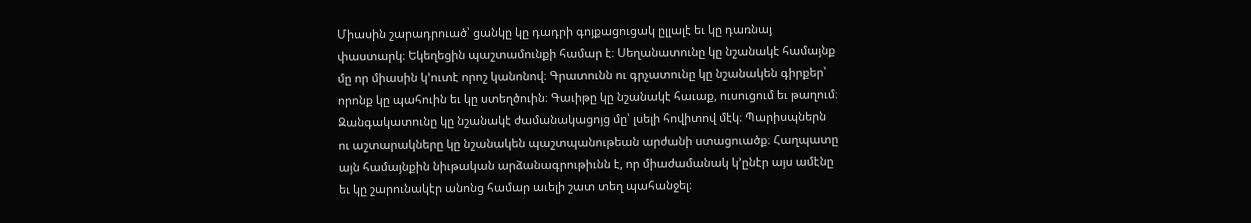Միասին շարադրուած՝ ցանկը կը դադրի գոյքացուցակ ըլլալէ եւ կը դառնայ փաստարկ։ Եկեղեցին պաշտամունքի համար է։ Սեղանատունը կը նշանակէ համայնք մը որ միասին կ՚ուտէ որոշ կանոնով։ Գրատունն ու գրչատունը կը նշանակեն գիրքեր՝ որոնք կը պահուին եւ կը ստեղծուին։ Գաւիթը կը նշանակէ հաւաք, ուսուցում եւ թաղում։ Զանգակատունը կը նշանակէ ժամանակացոյց մը՝ լսելի հովիտով մէկ։ Պարիսպներն ու աշտարակները կը նշանակեն պաշտպանութեան արժանի ստացուածք։ Հաղպատը այն համայնքին նիւթական արձանագրութիւնն է, որ միաժամանակ կ՚ընէր այս ամէնը եւ կը շարունակէր անոնց համար աւելի շատ տեղ պահանջել։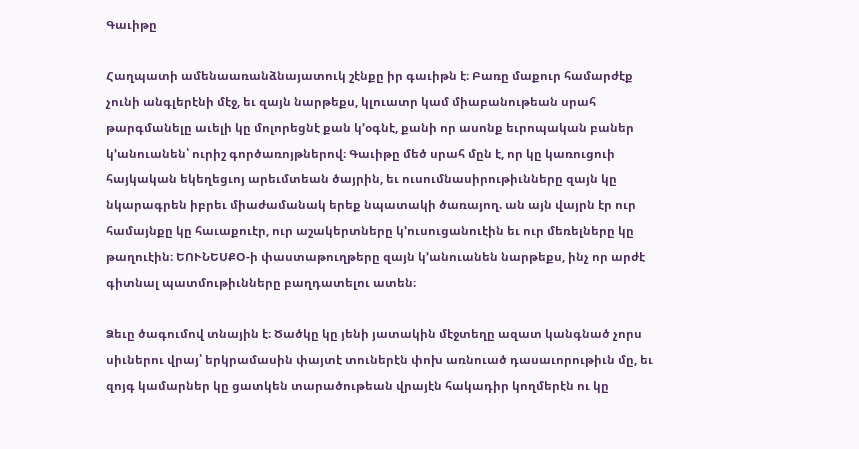Գաւիթը

Հաղպատի ամենաառանձնայատուկ շէնքը իր գաւիթն է։ Բառը մաքուր համարժէք չունի անգլերէնի մէջ, եւ զայն նարթեքս, կլուատր կամ միաբանութեան սրահ թարգմանելը աւելի կը մոլորեցնէ քան կ՚օգնէ, քանի որ ասոնք եւրոպական բաներ կ՚անուանեն՝ ուրիշ գործառոյթներով։ Գաւիթը մեծ սրահ մըն է, որ կը կառուցուի հայկական եկեղեցւոյ արեւմտեան ծայրին, եւ ուսումնասիրութիւնները զայն կը նկարագրեն իբրեւ միաժամանակ երեք նպատակի ծառայող. ան այն վայրն էր ուր համայնքը կը հաւաքուէր, ուր աշակերտները կ՚ուսուցանուէին եւ ուր մեռելները կը թաղուէին։ ԵՈՒՆԵՍՔՕ-ի փաստաթուղթերը զայն կ՚անուանեն նարթեքս, ինչ որ արժէ գիտնալ պատմութիւնները բաղդատելու ատեն։

Ձեւը ծագումով տնային է։ Ծածկը կը յենի յատակին մէջտեղը ազատ կանգնած չորս սիւներու վրայ՝ երկրամասին փայտէ տուներէն փոխ առնուած դասաւորութիւն մը, եւ զոյգ կամարներ կը ցատկեն տարածութեան վրայէն հակադիր կողմերէն ու կը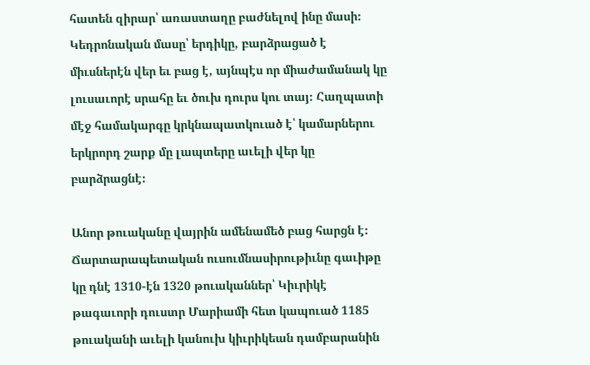հատեն զիրար՝ առաստաղը բաժնելով ինը մասի։ Կեդրոնական մասը՝ երդիկը, բարձրացած է միւսներէն վեր եւ բաց է, այնպէս որ միաժամանակ կը լուսաւորէ սրահը եւ ծուխ դուրս կու տայ։ Հաղպատի մէջ համակարգը կրկնապատկուած է՝ կամարներու երկրորդ շարք մը լապտերը աւելի վեր կը բարձրացնէ։

Անոր թուականը վայրին ամենամեծ բաց հարցն է։ Ճարտարապետական ուսումնասիրութիւնը գաւիթը կը դնէ 1310-էն 1320 թուականներ՝ Կիւրիկէ թագաւորի դուստր Մարիամի հետ կապուած 1185 թուականի աւելի կանուխ կիւրիկեան դամբարանին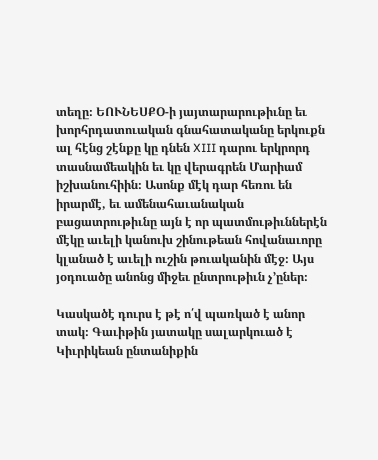տեղը։ ԵՈՒՆԵՍՔՕ-ի յայտարարութիւնը եւ խորհրդատուական գնահատականը երկուքն ալ հէնց շէնքը կը դնեն XIII դարու երկրորդ տասնամեակին եւ կը վերագրեն Մարիամ իշխանուհիին։ Ասոնք մէկ դար հեռու են իրարմէ, եւ ամենահաւանական բացատրութիւնը այն է որ պատմութիւններէն մէկը աւելի կանուխ շինութեան հովանաւորը կլանած է աւելի ուշին թուականին մէջ։ Այս յօդուածը անոնց միջեւ ընտրութիւն չ՚ըներ։

Կասկածէ դուրս է թէ ո՛վ պառկած է անոր տակ։ Գաւիթին յատակը սալարկուած է Կիւրիկեան ընտանիքին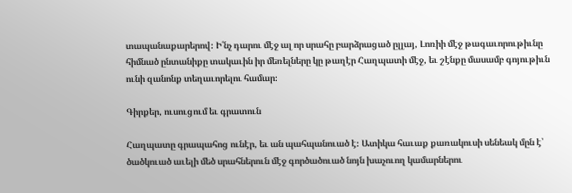տապանաքարերով։ Ի՛նչ դարու մէջ ալ որ սրահը բարձրացած ըլլայ, Լոռիի մէջ թագաւորութիւնը հիմնած ընտանիքը տակաւին իր մեռելները կը թաղէր Հաղպատի մէջ, եւ շէնքը մասամբ գոյութիւն ունի զանոնք տեղաւորելու համար։

Գիրքեր, ուսուցում եւ գրատուն

Հաղպատը գրապահոց ունէր, եւ ան պահպանուած է։ Ատիկա հաւաք քառակուսի սենեակ մըն է՝ ծածկուած աւելի մեծ սրահներուն մէջ գործածուած նոյն խաչուող կամարներու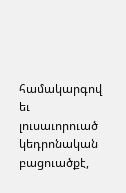համակարգով եւ լուսաւորուած կեդրոնական բացուածքէ,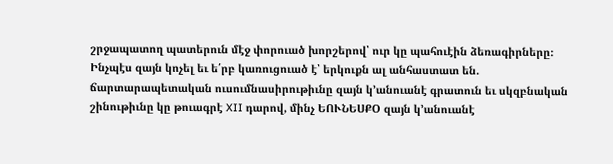շրջապատող պատերուն մէջ փորուած խորշերով՝ ուր կը պահուէին ձեռագիրները։ Ինչպէս զայն կոչել եւ ե՛րբ կառուցուած է՝ երկուքն ալ անհաստատ են. ճարտարապետական ուսումնասիրութիւնը զայն կ՚անուանէ գրատուն եւ սկզբնական շինութիւնը կը թուագրէ XII դարով, մինչ ԵՈՒՆԵՍՔՕ զայն կ՚անուանէ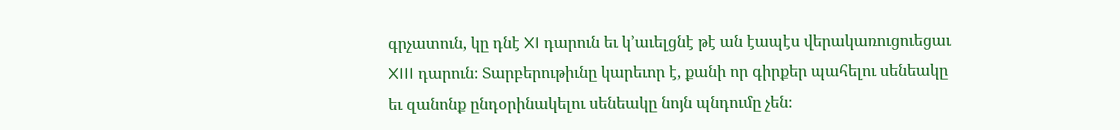գրչատուն, կը դնէ XI դարուն եւ կ՚աւելցնէ թէ ան էապէս վերակառուցուեցաւ XIII դարուն։ Տարբերութիւնը կարեւոր է, քանի որ գիրքեր պահելու սենեակը եւ զանոնք ընդօրինակելու սենեակը նոյն պնդումը չեն։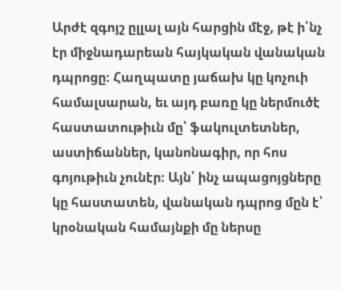Արժէ զգոյշ ըլլալ այն հարցին մէջ, թէ ի՛նչ էր միջնադարեան հայկական վանական դպրոցը։ Հաղպատը յաճախ կը կոչուի համալսարան, եւ այդ բառը կը ներմուծէ հաստատութիւն մը՝ ֆակուլտետներ, աստիճաններ, կանոնագիր, որ հոս գոյութիւն չունէր։ Այն՝ ինչ ապացոյցները կը հաստատեն, վանական դպրոց մըն է՝ կրօնական համայնքի մը ներսը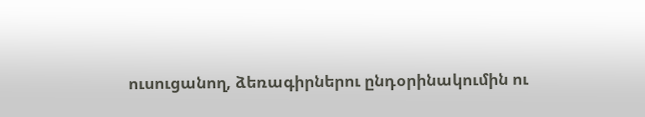ուսուցանող, ձեռագիրներու ընդօրինակումին ու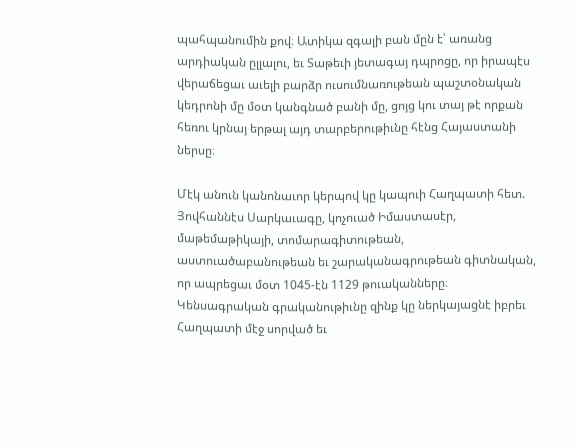պահպանումին քով։ Ատիկա զգալի բան մըն է՝ առանց արդիական ըլլալու, եւ Տաթեւի յետագայ դպրոցը, որ իրապէս վերաճեցաւ աւելի բարձր ուսումնառութեան պաշտօնական կեդրոնի մը մօտ կանգնած բանի մը, ցոյց կու տայ թէ որքան հեռու կրնայ երթալ այդ տարբերութիւնը հէնց Հայաստանի ներսը։

Մէկ անուն կանոնաւոր կերպով կը կապուի Հաղպատի հետ. Յովհաննէս Սարկաւագը, կոչուած Իմաստասէր, մաթեմաթիկայի, տոմարագիտութեան, աստուածաբանութեան եւ շարականագրութեան գիտնական, որ ապրեցաւ մօտ 1045-էն 1129 թուականները։ Կենսագրական գրականութիւնը զինք կը ներկայացնէ իբրեւ Հաղպատի մէջ սորված եւ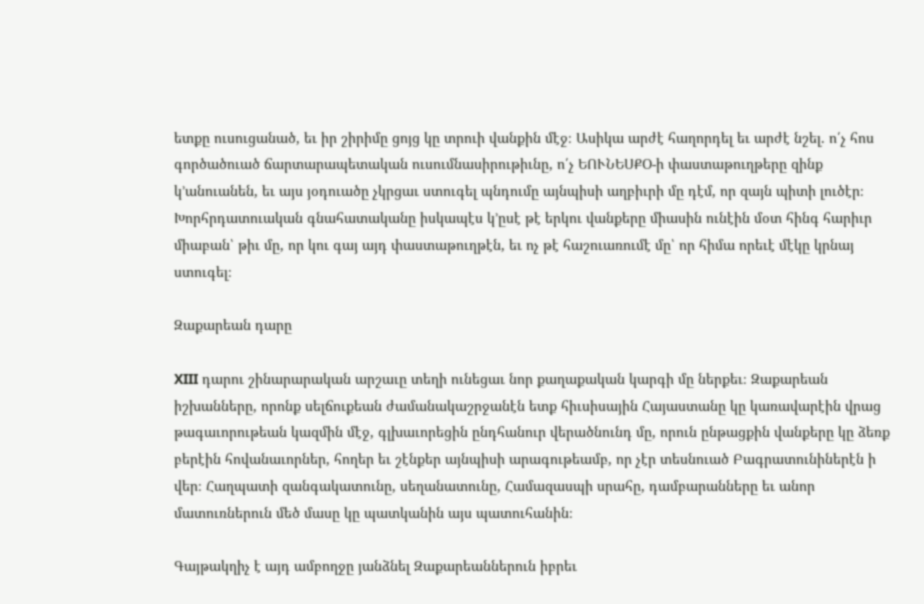ետքը ուսուցանած, եւ իր շիրիմը ցոյց կը տրուի վանքին մէջ։ Ասիկա արժէ հաղորդել եւ արժէ նշել. ո՛չ հոս գործածուած ճարտարապետական ուսումնասիրութիւնը, ո՛չ ԵՈՒՆԵՍՔՕ-ի փաստաթուղթերը զինք կ՚անուանեն, եւ այս յօդուածը չկրցաւ ստուգել պնդումը այնպիսի աղբիւրի մը դէմ, որ զայն պիտի լուծէր։ Խորհրդատուական գնահատականը իսկապէս կ՚ըսէ թէ երկու վանքերը միասին ունէին մօտ հինգ հարիւր միաբան՝ թիւ մը, որ կու գայ այդ փաստաթուղթէն, եւ ոչ թէ հաշուառումէ մը՝ որ հիմա որեւէ մէկը կրնայ ստուգել։

Զաքարեան դարը

XIII դարու շինարարական արշաւը տեղի ունեցաւ նոր քաղաքական կարգի մը ներքեւ։ Զաքարեան իշխանները, որոնք սելճուքեան ժամանակաշրջանէն ետք հիւսիսային Հայաստանը կը կառավարէին վրաց թագաւորութեան կազմին մէջ, գլխաւորեցին ընդհանուր վերածնունդ մը, որուն ընթացքին վանքերը կը ձեռք բերէին հովանաւորներ, հողեր եւ շէնքեր այնպիսի արագութեամբ, որ չէր տեսնուած Բագրատունիներէն ի վեր։ Հաղպատի զանգակատունը, սեղանատունը, Համազասպի սրահը, դամբարանները եւ անոր մատուռներուն մեծ մասը կը պատկանին այս պատուհանին։

Գայթակղիչ է այդ ամբողջը յանձնել Զաքարեաններուն իբրեւ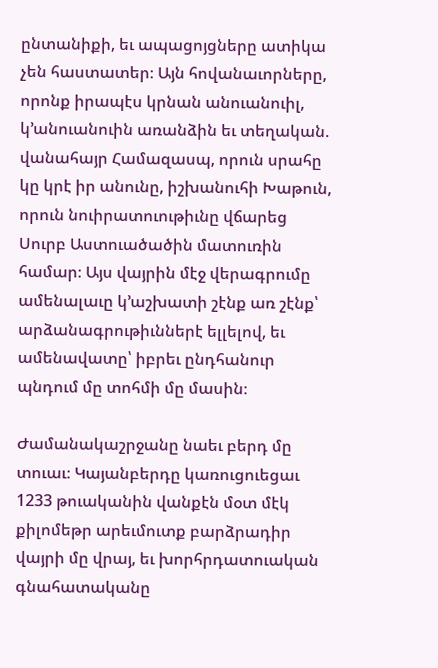ընտանիքի, եւ ապացոյցները ատիկա չեն հաստատեր։ Այն հովանաւորները, որոնք իրապէս կրնան անուանուիլ, կ՚անուանուին առանձին եւ տեղական. վանահայր Համազասպ, որուն սրահը կը կրէ իր անունը, իշխանուհի Խաթուն, որուն նուիրատուութիւնը վճարեց Սուրբ Աստուածածին մատուռին համար։ Այս վայրին մէջ վերագրումը ամենալաւը կ՚աշխատի շէնք առ շէնք՝ արձանագրութիւններէ ելլելով, եւ ամենավատը՝ իբրեւ ընդհանուր պնդում մը տոհմի մը մասին։

Ժամանակաշրջանը նաեւ բերդ մը տուաւ։ Կայանբերդը կառուցուեցաւ 1233 թուականին վանքէն մօտ մէկ քիլոմեթր արեւմուտք բարձրադիր վայրի մը վրայ, եւ խորհրդատուական գնահատականը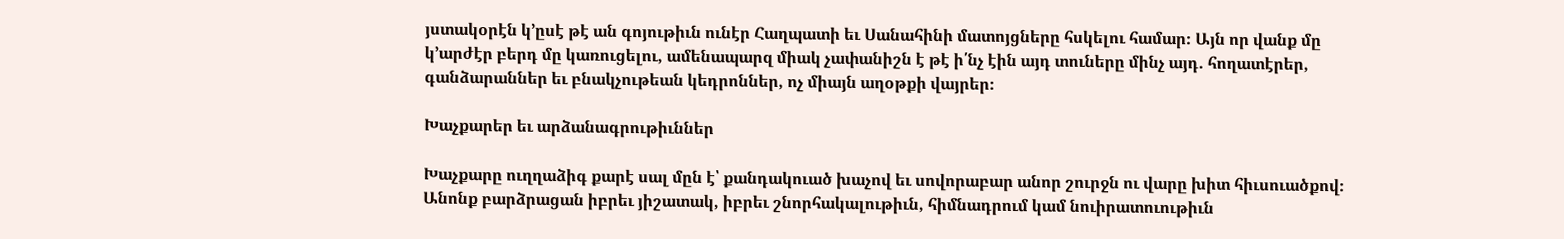յստակօրէն կ՚ըսէ թէ ան գոյութիւն ունէր Հաղպատի եւ Սանահինի մատոյցները հսկելու համար։ Այն որ վանք մը կ՚արժէր բերդ մը կառուցելու, ամենապարզ միակ չափանիշն է թէ ի՛նչ էին այդ տուները մինչ այդ. հողատէրեր, գանձարաններ եւ բնակչութեան կեդրոններ, ոչ միայն աղօթքի վայրեր։

Խաչքարեր եւ արձանագրութիւններ

Խաչքարը ուղղաձիգ քարէ սալ մըն է՝ քանդակուած խաչով եւ սովորաբար անոր շուրջն ու վարը խիտ հիւսուածքով։ Անոնք բարձրացան իբրեւ յիշատակ, իբրեւ շնորհակալութիւն, հիմնադրում կամ նուիրատուութիւն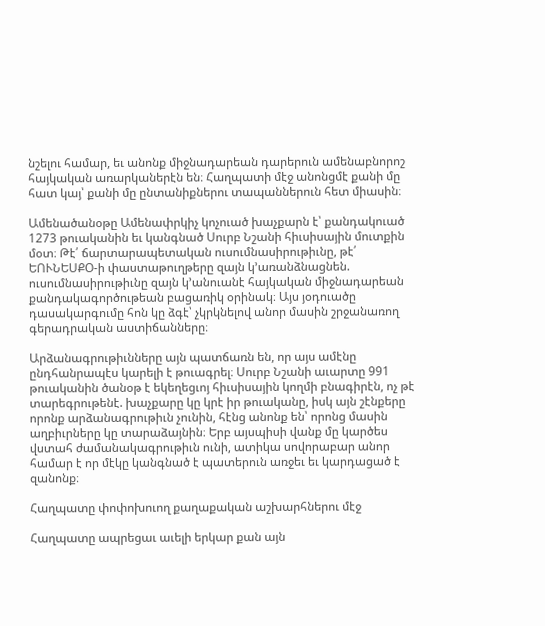նշելու համար, եւ անոնք միջնադարեան դարերուն ամենաբնորոշ հայկական առարկաներէն են։ Հաղպատի մէջ անոնցմէ քանի մը հատ կայ՝ քանի մը ընտանիքներու տապաններուն հետ միասին։

Ամենածանօթը Ամենափրկիչ կոչուած խաչքարն է՝ քանդակուած 1273 թուականին եւ կանգնած Սուրբ Նշանի հիւսիսային մուտքին մօտ։ Թէ՛ ճարտարապետական ուսումնասիրութիւնը, թէ՛ ԵՈՒՆԵՍՔՕ-ի փաստաթուղթերը զայն կ՚առանձնացնեն. ուսումնասիրութիւնը զայն կ՚անուանէ հայկական միջնադարեան քանդակագործութեան բացառիկ օրինակ։ Այս յօդուածը դասակարգումը հոն կը ձգէ՝ չկրկնելով անոր մասին շրջանառող գերադրական աստիճանները։

Արձանագրութիւնները այն պատճառն են, որ այս ամէնը ընդհանրապէս կարելի է թուագրել։ Սուրբ Նշանի աւարտը 991 թուականին ծանօթ է եկեղեցւոյ հիւսիսային կողմի բնագիրէն, ոչ թէ տարեգրութենէ. խաչքարը կը կրէ իր թուականը, իսկ այն շէնքերը որոնք արձանագրութիւն չունին, հէնց անոնք են՝ որոնց մասին աղբիւրները կը տարաձայնին։ Երբ այսպիսի վանք մը կարծես վստահ ժամանակագրութիւն ունի, ատիկա սովորաբար անոր համար է որ մէկը կանգնած է պատերուն առջեւ եւ կարդացած է զանոնք։

Հաղպատը փոփոխուող քաղաքական աշխարհներու մէջ

Հաղպատը ապրեցաւ աւելի երկար քան այն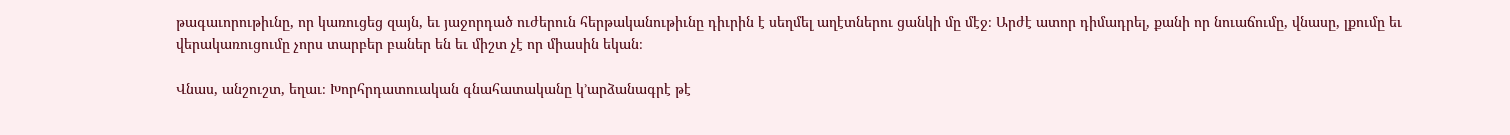թագաւորութիւնը, որ կառուցեց զայն, եւ յաջորդած ուժերուն հերթականութիւնը դիւրին է սեղմել աղէտներու ցանկի մը մէջ։ Արժէ ատոր դիմադրել, քանի որ նուաճումը, վնասը, լքումը եւ վերակառուցումը չորս տարբեր բաներ են եւ միշտ չէ որ միասին եկան։

Վնաս, անշուշտ, եղաւ։ Խորհրդատուական գնահատականը կ՚արձանագրէ թէ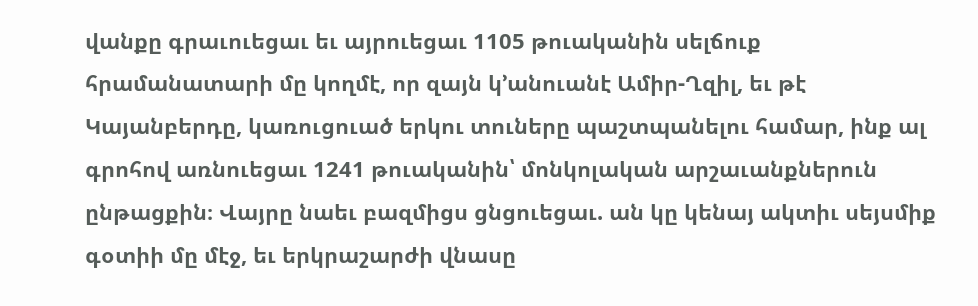վանքը գրաւուեցաւ եւ այրուեցաւ 1105 թուականին սելճուք հրամանատարի մը կողմէ, որ զայն կ՚անուանէ Ամիր-Ղզիլ, եւ թէ Կայանբերդը, կառուցուած երկու տուները պաշտպանելու համար, ինք ալ գրոհով առնուեցաւ 1241 թուականին՝ մոնկոլական արշաւանքներուն ընթացքին։ Վայրը նաեւ բազմիցս ցնցուեցաւ. ան կը կենայ ակտիւ սեյսմիք գօտիի մը մէջ, եւ երկրաշարժի վնասը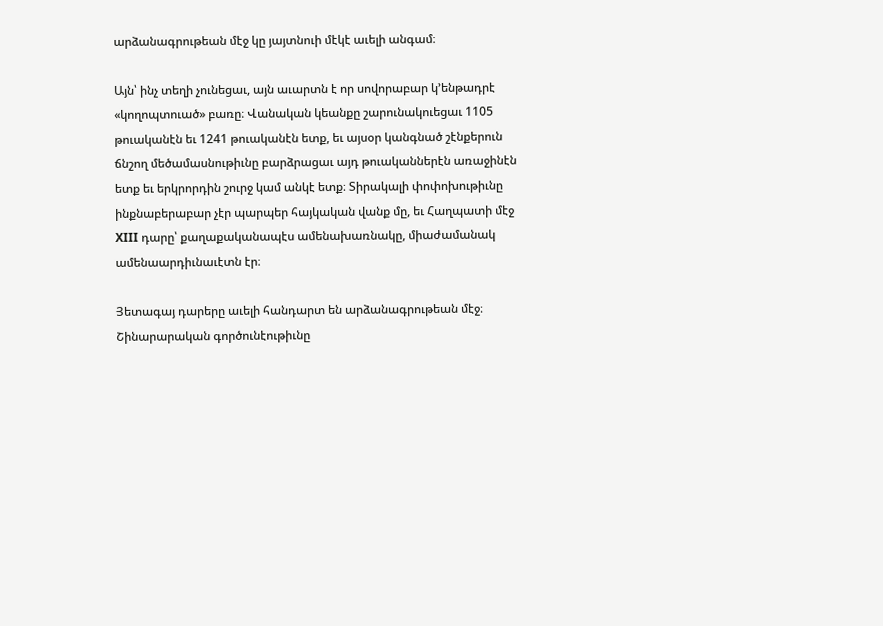արձանագրութեան մէջ կը յայտնուի մէկէ աւելի անգամ։

Այն՝ ինչ տեղի չունեցաւ, այն աւարտն է որ սովորաբար կ՚ենթադրէ «կողոպտուած» բառը։ Վանական կեանքը շարունակուեցաւ 1105 թուականէն եւ 1241 թուականէն ետք, եւ այսօր կանգնած շէնքերուն ճնշող մեծամասնութիւնը բարձրացաւ այդ թուականներէն առաջինէն ետք եւ երկրորդին շուրջ կամ անկէ ետք։ Տիրակալի փոփոխութիւնը ինքնաբերաբար չէր պարպեր հայկական վանք մը, եւ Հաղպատի մէջ XIII դարը՝ քաղաքականապէս ամենախառնակը, միաժամանակ ամենաարդիւնաւէտն էր։

Յետագայ դարերը աւելի հանդարտ են արձանագրութեան մէջ։ Շինարարական գործունէութիւնը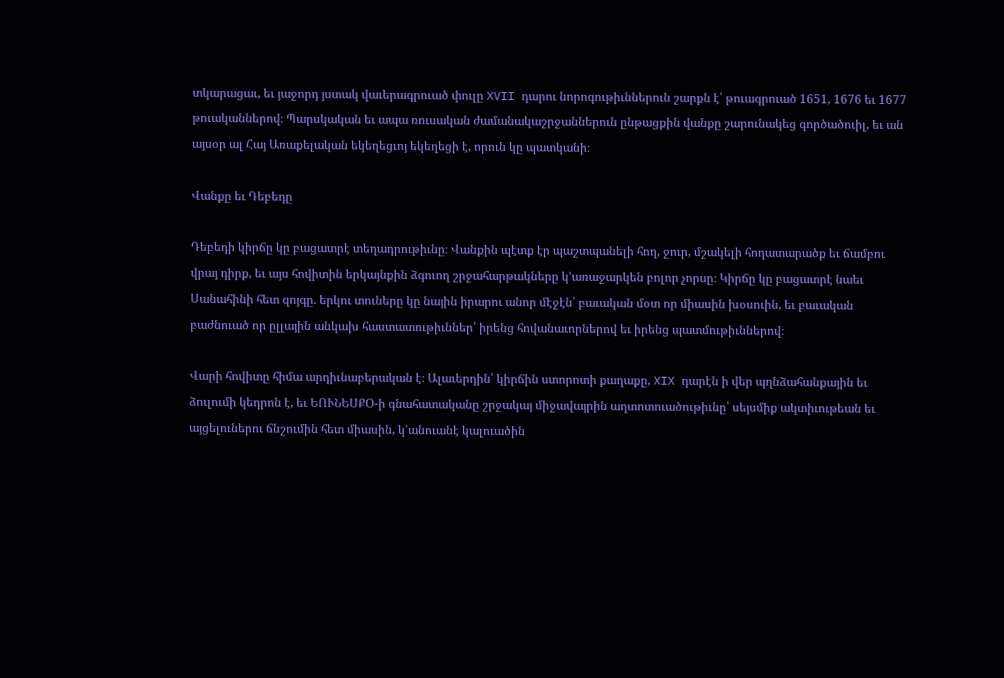տկարացաւ, եւ յաջորդ յստակ վաւերագրուած փուլը XVII դարու նորոգութիւններուն շարքն է՝ թուագրուած 1651, 1676 եւ 1677 թուականներով։ Պարսկական եւ ապա ռուսական ժամանակաշրջաններուն ընթացքին վանքը շարունակեց գործածուիլ, եւ ան այսօր ալ Հայ Առաքելական եկեղեցւոյ եկեղեցի է, որուն կը պատկանի։

Վանքը եւ Դեբեդը

Դեբեդի կիրճը կը բացատրէ տեղադրութիւնը։ Վանքին պէտք էր պաշտպանելի հող, ջուր, մշակելի հողատարածք եւ ճամբու վրայ դիրք, եւ այս հովիտին երկայնքին ձգուող շրջահարթակները կ՚առաջարկեն բոլոր չորսը։ Կիրճը կը բացատրէ նաեւ Սանահինի հետ զոյգը. երկու տուները կը նային իրարու անոր մէջէն՝ բաւական մօտ որ միասին խօսուին, եւ բաւական բաժնուած որ ըլլային անկախ հաստատութիւններ՝ իրենց հովանաւորներով եւ իրենց պատմութիւններով։

Վարի հովիտը հիմա արդիւնաբերական է։ Ալաւերդին՝ կիրճին ստորոտի քաղաքը, XIX դարէն ի վեր պղնձահանքային եւ ձուլումի կեդրոն է, եւ ԵՈՒՆԵՍՔՕ-ի գնահատականը շրջակայ միջավայրին աղտոտուածութիւնը՝ սեյսմիք ակտիւութեան եւ այցելուներու ճնշումին հետ միասին, կ՚անուանէ կալուածին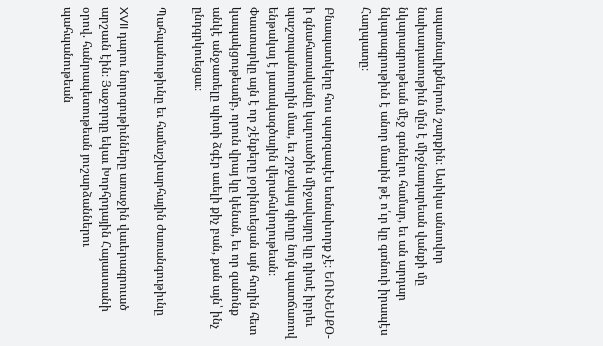սպառնալիքներուն շարքին։ Ասիկա անսովոր նախադասութիւն մըն է միջնադարեան վանքի մը նկարագրութեան մէջ գտնելու համար, եւ ան արդար նկարագրութիւն է անոր մասին թէ ո՛ւր կը գտնուի իրապէս Հաղպատը։

Բնապատկերը հոս պարզապէս ետնախորք չէ։ ԵՈՒՆԵՍՔՕ-ի գնահատականը կալուածին միջավայրը կը դիտէ իբրեւ պաշտպանուողին մաս, եւ շրջակայ գիւղը նոյն պատճառով ենթակայ է յատակագծային վերահսկողութեան։ Փաստարկը այն է որ շէնքերը յօրինուեցան այն հողին հետ կապակցութեամբ, որուն վրայ կը կենան, եւ որ զանոնք անկէ անջատելը պիտի ձգէր աւելի քիչ բան, քան այն՝ ինչ ընդգրկուեցաւ։

Պահպանութիւնը եւ համաշխարհային ժառանգութիւնը

XVII դարու նորոգութիւնները առաջին վաւերագրուած արշաւն էին։ Յաջորդը եկաւ Խորհրդային Հայաստանի օրով. հանրապետութեան յուշարձաններու պահպանութեան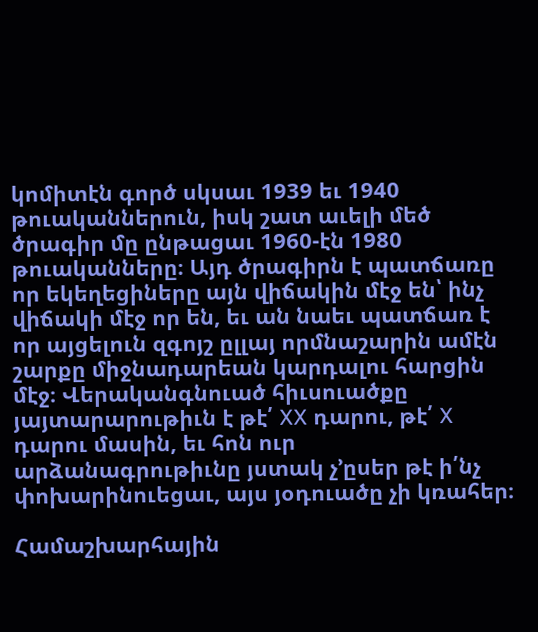կոմիտէն գործ սկսաւ 1939 եւ 1940 թուականներուն, իսկ շատ աւելի մեծ ծրագիր մը ընթացաւ 1960-էն 1980 թուականները։ Այդ ծրագիրն է պատճառը որ եկեղեցիները այն վիճակին մէջ են՝ ինչ վիճակի մէջ որ են, եւ ան նաեւ պատճառ է որ այցելուն զգոյշ ըլլայ որմնաշարին ամէն շարքը միջնադարեան կարդալու հարցին մէջ։ Վերականգնուած հիւսուածքը յայտարարութիւն է թէ՛ XX դարու, թէ՛ X դարու մասին, եւ հոն ուր արձանագրութիւնը յստակ չ՚ըսեր թէ ի՛նչ փոխարինուեցաւ, այս յօդուածը չի կռահեր։

Համաշխարհային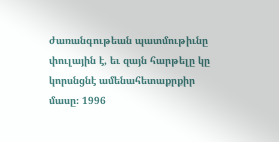ժառանգութեան պատմութիւնը փուլային է, եւ զայն հարթելը կը կորսնցնէ ամենահետաքրքիր մասը։ 1996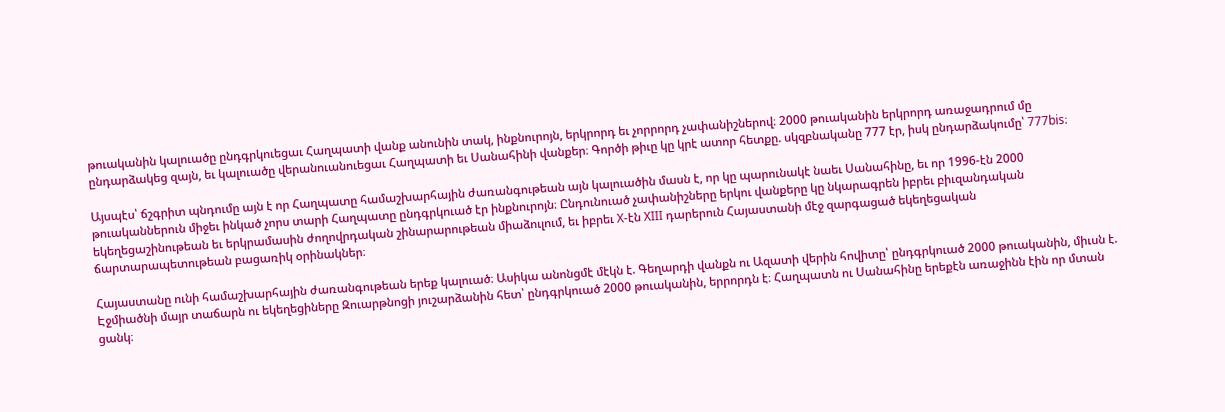թուականին կալուածը ընդգրկուեցաւ Հաղպատի վանք անունին տակ, ինքնուրոյն, երկրորդ եւ չորրորդ չափանիշներով։ 2000 թուականին երկրորդ առաջադրում մը ընդարձակեց զայն, եւ կալուածը վերանուանուեցաւ Հաղպատի եւ Սանահինի վանքեր։ Գործի թիւը կը կրէ ատոր հետքը. սկզբնականը 777 էր, իսկ ընդարձակումը՝ 777bis։

Այսպէս՝ ճշգրիտ պնդումը այն է որ Հաղպատը համաշխարհային ժառանգութեան այն կալուածին մասն է, որ կը պարունակէ նաեւ Սանահինը, եւ որ 1996-էն 2000 թուականներուն միջեւ ինկած չորս տարի Հաղպատը ընդգրկուած էր ինքնուրոյն։ Ընդունուած չափանիշները երկու վանքերը կը նկարագրեն իբրեւ բիւզանդական եկեղեցաշինութեան եւ երկրամասին ժողովրդական շինարարութեան միաձուլում, եւ իբրեւ X-էն XIII դարերուն Հայաստանի մէջ զարգացած եկեղեցական ճարտարապետութեան բացառիկ օրինակներ։

Հայաստանը ունի համաշխարհային ժառանգութեան երեք կալուած։ Ասիկա անոնցմէ մէկն է. Գեղարդի վանքն ու Ազատի վերին հովիտը՝ ընդգրկուած 2000 թուականին, միւսն է. Էջմիածնի մայր տաճարն ու եկեղեցիները Զուարթնոցի յուշարձանին հետ՝ ընդգրկուած 2000 թուականին, երրորդն է։ Հաղպատն ու Սանահինը երեքէն առաջինն էին որ մտան ցանկ։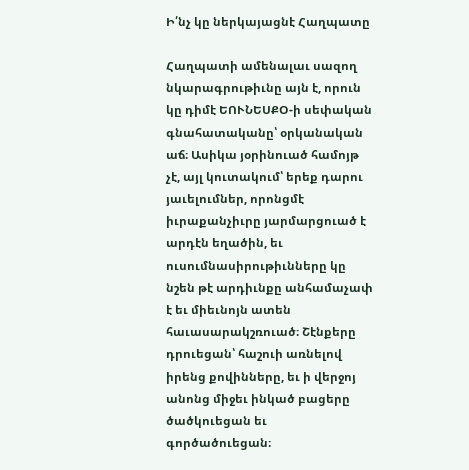Ի՛նչ կը ներկայացնէ Հաղպատը

Հաղպատի ամենալաւ սազող նկարագրութիւնը այն է, որուն կը դիմէ ԵՈՒՆԵՍՔՕ-ի սեփական գնահատականը՝ օրկանական աճ։ Ասիկա յօրինուած համոյթ չէ, այլ կուտակում՝ երեք դարու յաւելումներ, որոնցմէ իւրաքանչիւրը յարմարցուած է արդէն եղածին, եւ ուսումնասիրութիւնները կը նշեն թէ արդիւնքը անհամաչափ է եւ միեւնոյն ատեն հաւասարակշռուած։ Շէնքերը դրուեցան՝ հաշուի առնելով իրենց քովինները, եւ ի վերջոյ անոնց միջեւ ինկած բացերը ծածկուեցան եւ գործածուեցան։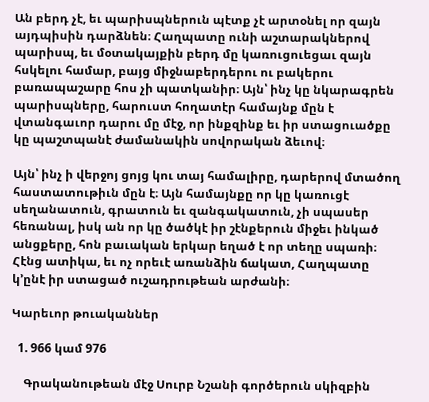Ան բերդ չէ, եւ պարիսպներուն պէտք չէ արտօնել որ զայն այդպիսին դարձնեն։ Հաղպատը ունի աշտարակներով պարիսպ, եւ մօտակայքին բերդ մը կառուցուեցաւ զայն հսկելու համար, բայց միջնաբերդերու ու բակերու բառապաշարը հոս չի պատկանիր։ Այն՝ ինչ կը նկարագրեն պարիսպները, հարուստ հողատէր համայնք մըն է վտանգաւոր դարու մը մէջ, որ ինքզինք եւ իր ստացուածքը կը պաշտպանէ ժամանակին սովորական ձեւով։

Այն՝ ինչ ի վերջոյ ցոյց կու տայ համալիրը, դարերով մտածող հաստատութիւն մըն է։ Այն համայնքը որ կը կառուցէ սեղանատուն, գրատուն եւ զանգակատուն, չի սպասեր հեռանալ, իսկ ան որ կը ծածկէ իր շէնքերուն միջեւ ինկած անցքերը, հոն բաւական երկար եղած է որ տեղը սպառի։ Հէնց ատիկա, եւ ոչ որեւէ առանձին ճակատ, Հաղպատը կ՚ընէ իր ստացած ուշադրութեան արժանի։

Կարեւոր թուականներ

  1. 966 կամ 976

    Գրականութեան մէջ Սուրբ Նշանի գործերուն սկիզբին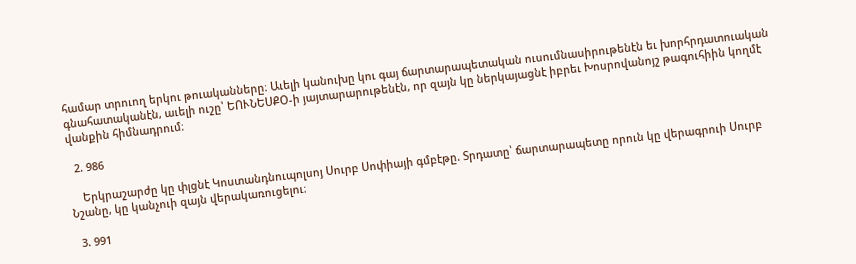համար տրուող երկու թուականները։ Աւելի կանուխը կու գայ ճարտարապետական ուսումնասիրութենէն եւ խորհրդատուական գնահատականէն, աւելի ուշը՝ ԵՈՒՆԵՍՔՕ-ի յայտարարութենէն, որ զայն կը ներկայացնէ իբրեւ Խոսրովանոյշ թագուհիին կողմէ վանքին հիմնադրում։

  2. 986

    Երկրաշարժը կը փլցնէ Կոստանդնուպոլսոյ Սուրբ Սոփիայի գմբէթը. Տրդատը՝ ճարտարապետը որուն կը վերագրուի Սուրբ Նշանը, կը կանչուի զայն վերակառուցելու։

  3. 991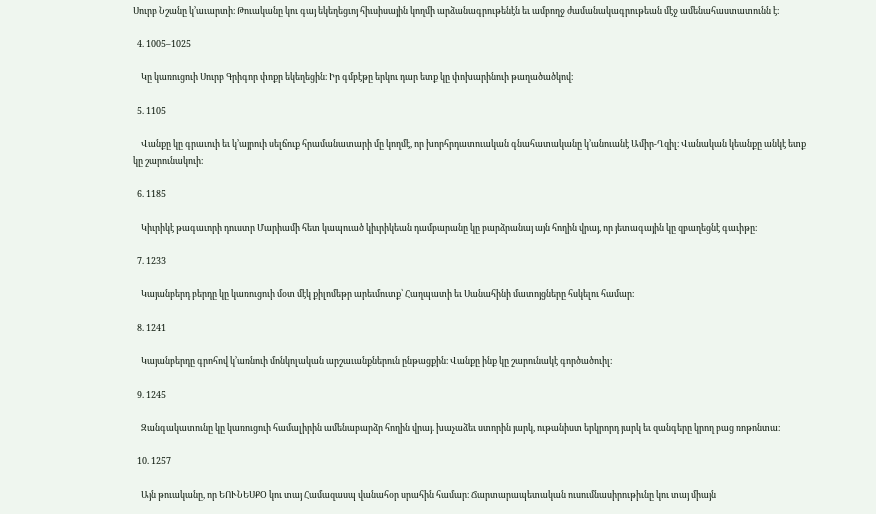Սուրբ Նշանը կ՚աւարտի։ Թուականը կու գայ եկեղեցւոյ հիւսիսային կողմի արձանագրութենէն եւ ամբողջ ժամանակագրութեան մէջ ամենահաստատունն է։

  4. 1005–1025

    Կը կառուցուի Սուրբ Գրիգոր փոքր եկեղեցին։ Իր գմբէթը երկու դար ետք կը փոխարինուի թաղածածկով։

  5. 1105

    Վանքը կը գրաւուի եւ կ՚այրուի սելճուք հրամանատարի մը կողմէ, որ խորհրդատուական գնահատականը կ՚անուանէ Ամիր-Ղզիլ։ Վանական կեանքը անկէ ետք կը շարունակուի։

  6. 1185

    Կիւրիկէ թագաւորի դուստր Մարիամի հետ կապուած կիւրիկեան դամբարանը կը բարձրանայ այն հողին վրայ, որ յետագային կը զբաղեցնէ գաւիթը։

  7. 1233

    Կայանբերդ բերդը կը կառուցուի մօտ մէկ քիլոմեթր արեւմուտք՝ Հաղպատի եւ Սանահինի մատոյցները հսկելու համար։

  8. 1241

    Կայանբերդը գրոհով կ՚առնուի մոնկոլական արշաւանքներուն ընթացքին։ Վանքը ինք կը շարունակէ գործածուիլ։

  9. 1245

    Զանգակատունը կը կառուցուի համալիրին ամենաբարձր հողին վրայ. խաչաձեւ ստորին յարկ, ութանիստ երկրորդ յարկ եւ զանգերը կրող բաց ռոթոնտա։

  10. 1257

    Այն թուականը, որ ԵՈՒՆԵՍՔՕ կու տայ Համազասպ վանահօր սրահին համար։ Ճարտարապետական ուսումնասիրութիւնը կու տայ միայն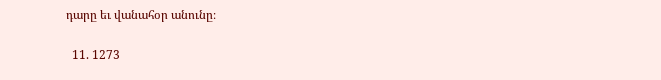դարը եւ վանահօր անունը։

  11. 1273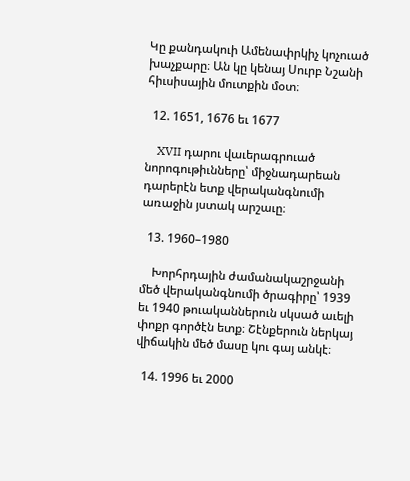Կը քանդակուի Ամենափրկիչ կոչուած խաչքարը։ Ան կը կենայ Սուրբ Նշանի հիւսիսային մուտքին մօտ։

  12. 1651, 1676 եւ 1677

    XVII դարու վաւերագրուած նորոգութիւնները՝ միջնադարեան դարերէն ետք վերականգնումի առաջին յստակ արշաւը։

  13. 1960–1980

    Խորհրդային ժամանակաշրջանի մեծ վերականգնումի ծրագիրը՝ 1939 եւ 1940 թուականներուն սկսած աւելի փոքր գործէն ետք։ Շէնքերուն ներկայ վիճակին մեծ մասը կու գայ անկէ։

  14. 1996 եւ 2000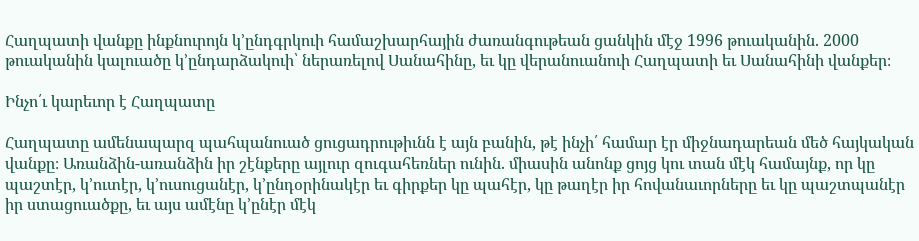Հաղպատի վանքը ինքնուրոյն կ՚ընդգրկուի համաշխարհային ժառանգութեան ցանկին մէջ 1996 թուականին. 2000 թուականին կալուածը կ՚ընդարձակուի՝ ներառելով Սանահինը, եւ կը վերանուանուի Հաղպատի եւ Սանահինի վանքեր։

Ինչո՛ւ կարեւոր է Հաղպատը

Հաղպատը ամենապարզ պահպանուած ցուցադրութիւնն է այն բանին, թէ ինչի՛ համար էր միջնադարեան մեծ հայկական վանքը։ Առանձին-առանձին իր շէնքերը այլուր զուգահեռներ ունին. միասին անոնք ցոյց կու տան մէկ համայնք, որ կը պաշտէր, կ՚ուտէր, կ՚ուսուցանէր, կ՚ընդօրինակէր եւ գիրքեր կը պահէր, կը թաղէր իր հովանաւորները եւ կը պաշտպանէր իր ստացուածքը, եւ այս ամէնը կ՚ընէր մէկ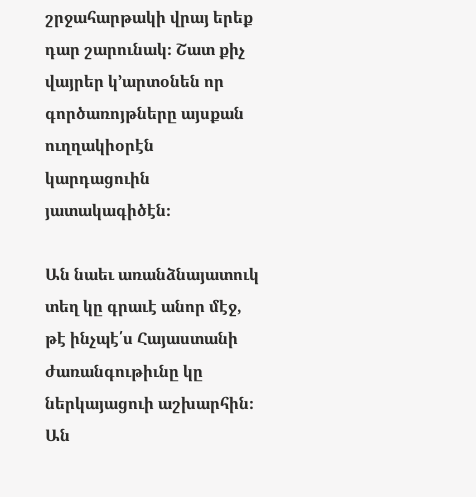շրջահարթակի վրայ երեք դար շարունակ։ Շատ քիչ վայրեր կ՚արտօնեն որ գործառոյթները այսքան ուղղակիօրէն կարդացուին յատակագիծէն։

Ան նաեւ առանձնայատուկ տեղ կը գրաւէ անոր մէջ, թէ ինչպէ՛ս Հայաստանի ժառանգութիւնը կը ներկայացուի աշխարհին։ Ան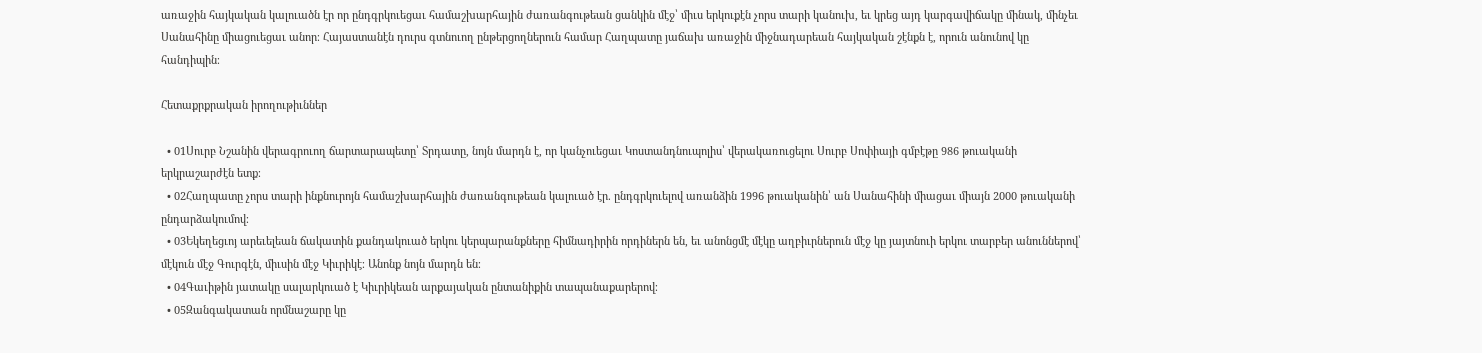առաջին հայկական կալուածն էր որ ընդգրկուեցաւ համաշխարհային ժառանգութեան ցանկին մէջ՝ միւս երկուքէն չորս տարի կանուխ, եւ կրեց այդ կարգավիճակը մինակ, մինչեւ Սանահինը միացուեցաւ անոր։ Հայաստանէն դուրս գտնուող ընթերցողներուն համար Հաղպատը յաճախ առաջին միջնադարեան հայկական շէնքն է, որուն անունով կը հանդիպին։

Հետաքրքրական իրողութիւններ

  • 01Սուրբ Նշանին վերագրուող ճարտարապետը՝ Տրդատը, նոյն մարդն է, որ կանչուեցաւ Կոստանդնուպոլիս՝ վերակառուցելու Սուրբ Սոփիայի գմբէթը 986 թուականի երկրաշարժէն ետք։
  • 02Հաղպատը չորս տարի ինքնուրոյն համաշխարհային ժառանգութեան կալուած էր. ընդգրկուելով առանձին 1996 թուականին՝ ան Սանահինի միացաւ միայն 2000 թուականի ընդարձակումով։
  • 03Եկեղեցւոյ արեւելեան ճակատին քանդակուած երկու կերպարանքները հիմնադիրին որդիներն են, եւ անոնցմէ մէկը աղբիւրներուն մէջ կը յայտնուի երկու տարբեր անուններով՝ մէկուն մէջ Գուրգէն, միւսին մէջ Կիւրիկէ։ Անոնք նոյն մարդն են։
  • 04Գաւիթին յատակը սալարկուած է Կիւրիկեան արքայական ընտանիքին տապանաքարերով։
  • 05Զանգակատան որմնաշարը կը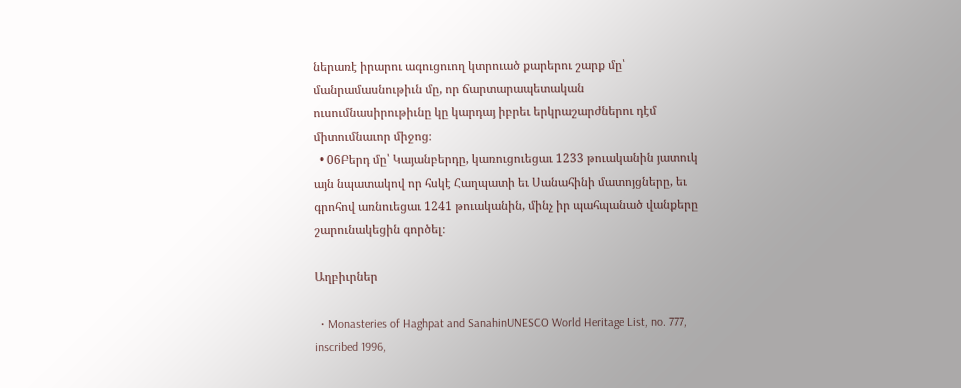ներառէ իրարու ագուցուող կտրուած քարերու շարք մը՝ մանրամասնութիւն մը, որ ճարտարապետական ուսումնասիրութիւնը կը կարդայ իբրեւ երկրաշարժներու դէմ միտումնաւոր միջոց։
  • 06Բերդ մը՝ Կայանբերդը, կառուցուեցաւ 1233 թուականին յատուկ այն նպատակով որ հսկէ Հաղպատի եւ Սանահինի մատոյցները, եւ գրոհով առնուեցաւ 1241 թուականին, մինչ իր պահպանած վանքերը շարունակեցին գործել։

Աղբիւրներ

  • Monasteries of Haghpat and SanahinUNESCO World Heritage List, no. 777, inscribed 1996,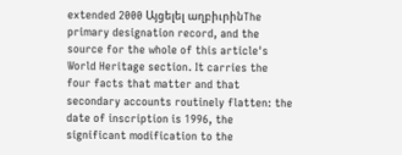extended 2000 Այցելել աղբիւրինThe primary designation record, and the source for the whole of this article's World Heritage section. It carries the four facts that matter and that secondary accounts routinely flatten: the date of inscription is 1996, the significant modification to the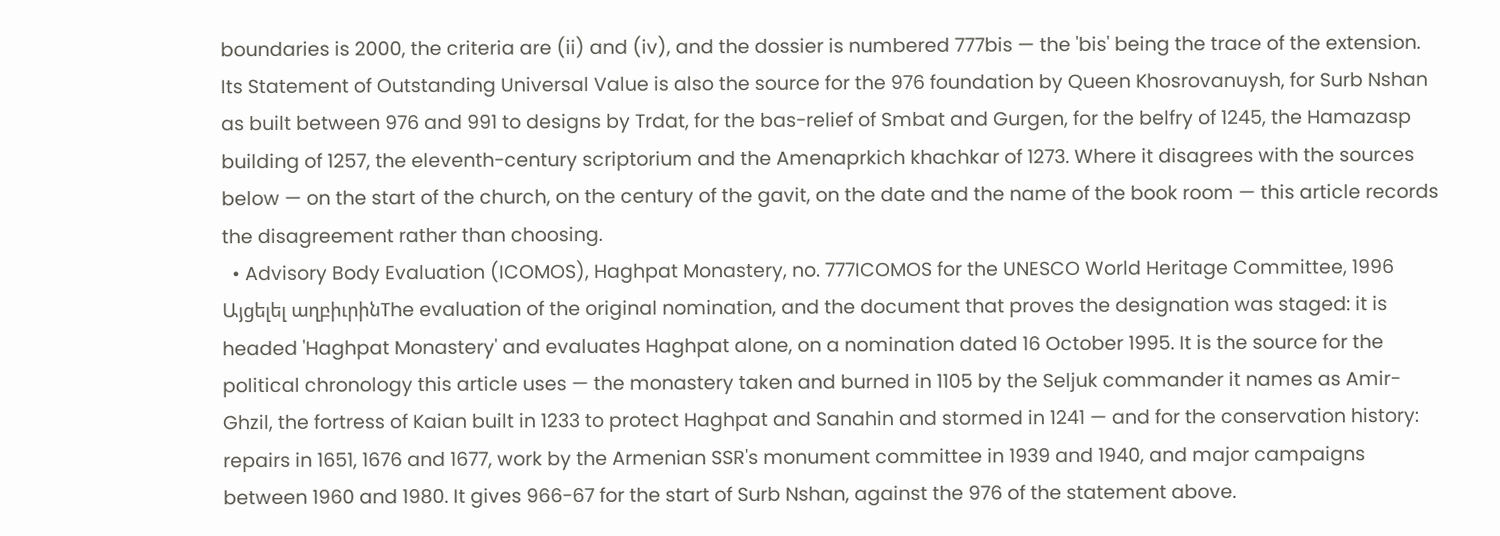boundaries is 2000, the criteria are (ii) and (iv), and the dossier is numbered 777bis — the 'bis' being the trace of the extension. Its Statement of Outstanding Universal Value is also the source for the 976 foundation by Queen Khosrovanuysh, for Surb Nshan as built between 976 and 991 to designs by Trdat, for the bas-relief of Smbat and Gurgen, for the belfry of 1245, the Hamazasp building of 1257, the eleventh-century scriptorium and the Amenaprkich khachkar of 1273. Where it disagrees with the sources below — on the start of the church, on the century of the gavit, on the date and the name of the book room — this article records the disagreement rather than choosing.
  • Advisory Body Evaluation (ICOMOS), Haghpat Monastery, no. 777ICOMOS for the UNESCO World Heritage Committee, 1996 Այցելել աղբիւրինThe evaluation of the original nomination, and the document that proves the designation was staged: it is headed 'Haghpat Monastery' and evaluates Haghpat alone, on a nomination dated 16 October 1995. It is the source for the political chronology this article uses — the monastery taken and burned in 1105 by the Seljuk commander it names as Amir-Ghzil, the fortress of Kaian built in 1233 to protect Haghpat and Sanahin and stormed in 1241 — and for the conservation history: repairs in 1651, 1676 and 1677, work by the Armenian SSR's monument committee in 1939 and 1940, and major campaigns between 1960 and 1980. It gives 966-67 for the start of Surb Nshan, against the 976 of the statement above.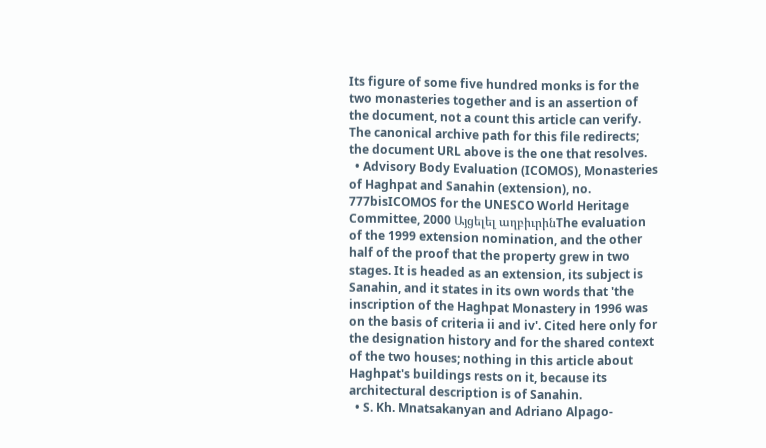Its figure of some five hundred monks is for the two monasteries together and is an assertion of the document, not a count this article can verify. The canonical archive path for this file redirects; the document URL above is the one that resolves.
  • Advisory Body Evaluation (ICOMOS), Monasteries of Haghpat and Sanahin (extension), no. 777bisICOMOS for the UNESCO World Heritage Committee, 2000 Այցելել աղբիւրինThe evaluation of the 1999 extension nomination, and the other half of the proof that the property grew in two stages. It is headed as an extension, its subject is Sanahin, and it states in its own words that 'the inscription of the Haghpat Monastery in 1996 was on the basis of criteria ii and iv'. Cited here only for the designation history and for the shared context of the two houses; nothing in this article about Haghpat's buildings rests on it, because its architectural description is of Sanahin.
  • S. Kh. Mnatsakanyan and Adriano Alpago-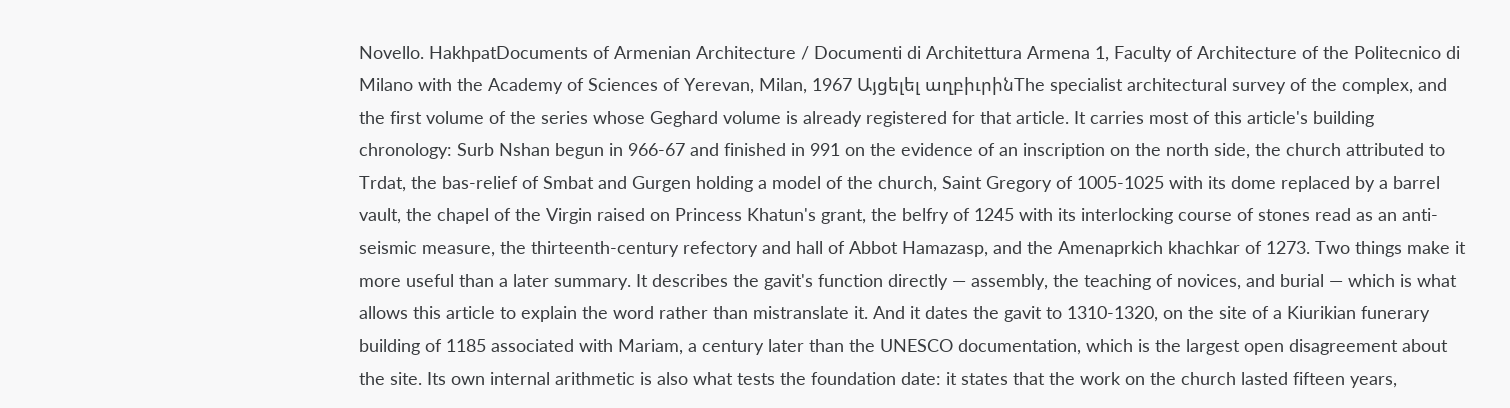Novello. HakhpatDocuments of Armenian Architecture / Documenti di Architettura Armena 1, Faculty of Architecture of the Politecnico di Milano with the Academy of Sciences of Yerevan, Milan, 1967 Այցելել աղբիւրինThe specialist architectural survey of the complex, and the first volume of the series whose Geghard volume is already registered for that article. It carries most of this article's building chronology: Surb Nshan begun in 966-67 and finished in 991 on the evidence of an inscription on the north side, the church attributed to Trdat, the bas-relief of Smbat and Gurgen holding a model of the church, Saint Gregory of 1005-1025 with its dome replaced by a barrel vault, the chapel of the Virgin raised on Princess Khatun's grant, the belfry of 1245 with its interlocking course of stones read as an anti-seismic measure, the thirteenth-century refectory and hall of Abbot Hamazasp, and the Amenaprkich khachkar of 1273. Two things make it more useful than a later summary. It describes the gavit's function directly — assembly, the teaching of novices, and burial — which is what allows this article to explain the word rather than mistranslate it. And it dates the gavit to 1310-1320, on the site of a Kiurikian funerary building of 1185 associated with Mariam, a century later than the UNESCO documentation, which is the largest open disagreement about the site. Its own internal arithmetic is also what tests the foundation date: it states that the work on the church lasted fifteen years,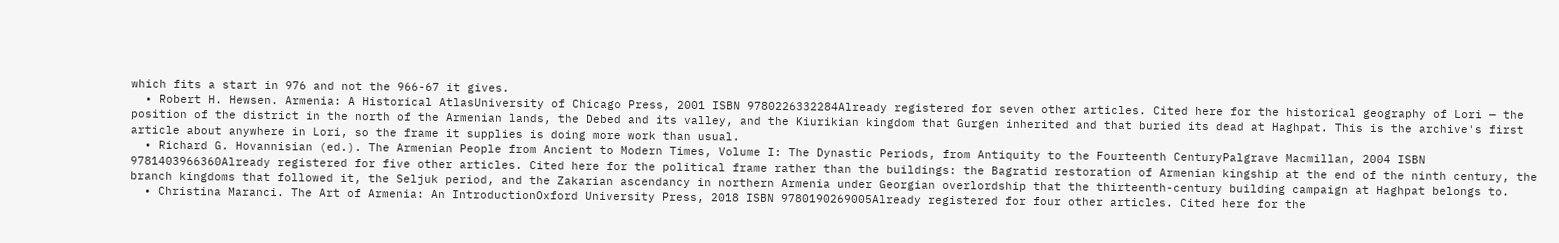which fits a start in 976 and not the 966-67 it gives.
  • Robert H. Hewsen. Armenia: A Historical AtlasUniversity of Chicago Press, 2001 ISBN 9780226332284Already registered for seven other articles. Cited here for the historical geography of Lori — the position of the district in the north of the Armenian lands, the Debed and its valley, and the Kiurikian kingdom that Gurgen inherited and that buried its dead at Haghpat. This is the archive's first article about anywhere in Lori, so the frame it supplies is doing more work than usual.
  • Richard G. Hovannisian (ed.). The Armenian People from Ancient to Modern Times, Volume I: The Dynastic Periods, from Antiquity to the Fourteenth CenturyPalgrave Macmillan, 2004 ISBN 9781403966360Already registered for five other articles. Cited here for the political frame rather than the buildings: the Bagratid restoration of Armenian kingship at the end of the ninth century, the branch kingdoms that followed it, the Seljuk period, and the Zakarian ascendancy in northern Armenia under Georgian overlordship that the thirteenth-century building campaign at Haghpat belongs to.
  • Christina Maranci. The Art of Armenia: An IntroductionOxford University Press, 2018 ISBN 9780190269005Already registered for four other articles. Cited here for the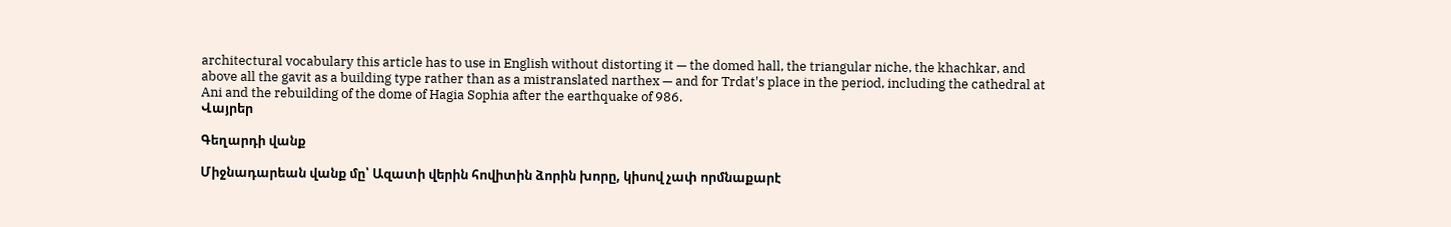architectural vocabulary this article has to use in English without distorting it — the domed hall, the triangular niche, the khachkar, and above all the gavit as a building type rather than as a mistranslated narthex — and for Trdat's place in the period, including the cathedral at Ani and the rebuilding of the dome of Hagia Sophia after the earthquake of 986.
Վայրեր

Գեղարդի վանք

Միջնադարեան վանք մը՝ Ազատի վերին հովիտին ձորին խորը, կիսով չափ որմնաքարէ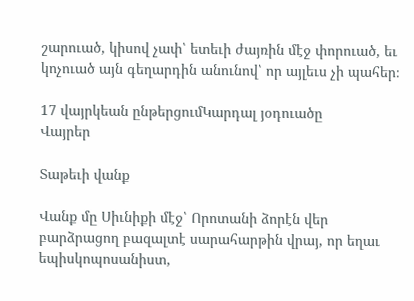շարուած, կիսով չափ՝ ետեւի ժայռին մէջ փորուած, եւ կոչուած այն գեղարդին անունով՝ որ այլեւս չի պահեր։

17 վայրկեան ընթերցումԿարդալ յօդուածը
Վայրեր

Տաթեւի վանք

Վանք մը Սիւնիքի մէջ՝ Որոտանի ձորէն վեր բարձրացող բազալտէ սարահարթին վրայ, որ եղաւ եպիսկոպոսանիստ,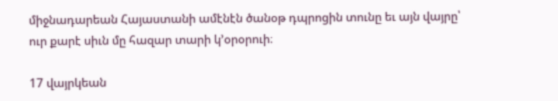միջնադարեան Հայաստանի ամէնէն ծանօթ դպրոցին տունը եւ այն վայրը՝ ուր քարէ սիւն մը հազար տարի կ՚օրօրուի։

17 վայրկեան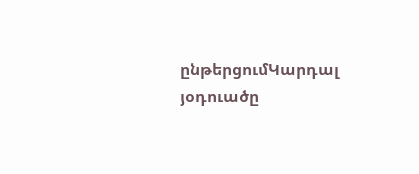ընթերցումԿարդալ յօդուածը